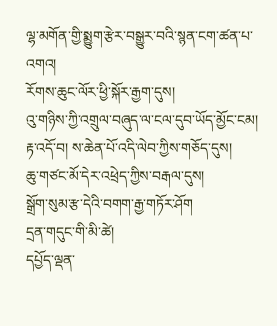ལྷ་མགོན་གྱི་སྨྱུག་རྩེར་བསྒྱུར་བའི་སྙན་ངག་ཚན་པ་འགའ།
རོགས་ཆུང་ལོར་ཕྱི་སྐོར་རྒྱག་དུས།
འུ་གཉིས་ཀྱི་འགྲུལ་བཞུད་ལ་ངལ་དུབ་ཡོད་མྱོང་ངམ།
རྟ་འདོ་བ། ས་ཆེན་པོ་འདི་ལེབ་ཀྱིས་གཅོད་དུས།
ཆུ་གཙང་མོ་དེར་འཕྲེད་ཀྱིས་བརྒལ་དུས།
སྒྲོག་སུམ་རྩ་དེའི་བགག་རྒྱ་གཏོར་ཤོག
དྲན་གདུང་གི་མི་ཚེ།
དཔྱོད་ལྡན་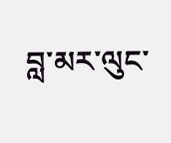བླ་མར་ལུང་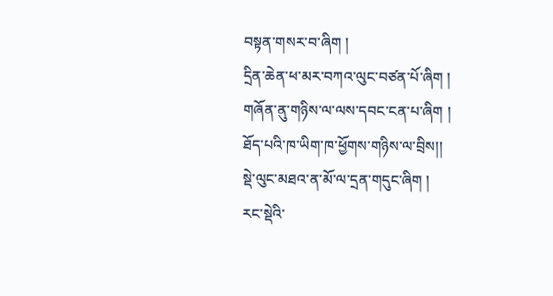བསྟན་གསར་བ་ཞིག །
དྲིན་ཆེན་ཕ་མར་བཀའ་ལུང་བཙན་པོ་ཞིག །
གཞོན་ནུ་གཉིས་ལ་ལས་དབང་ངན་པ་ཞིག །
ཐོད་པའི་ཁ་ཡིག་ཁ་ཕྱོགས་གཉིས་ལ་བྲིས།།
སྡེ་ལུང་མཐའ་ན་མོ་ལ་དྲན་གདུང་ཞིག །
རང་སྡེའི་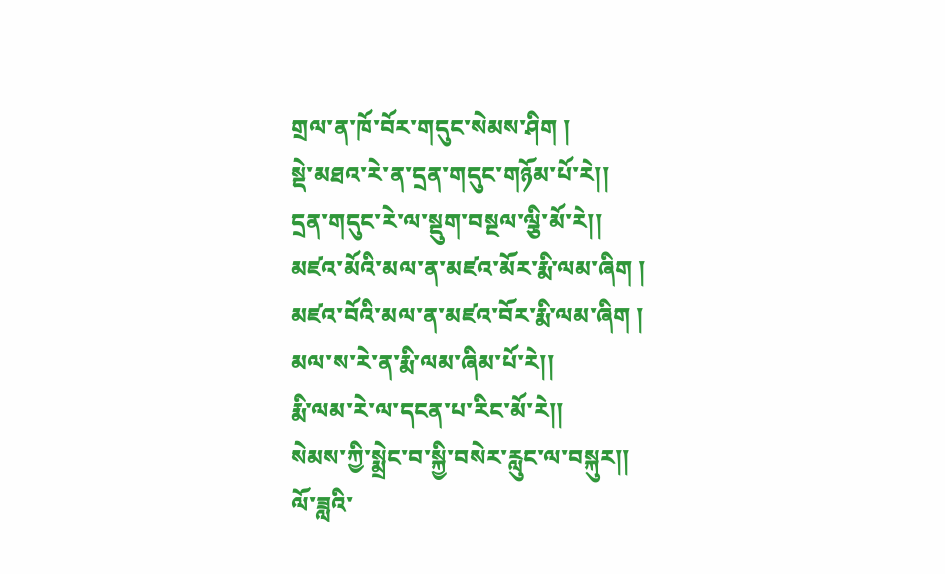གྲལ་ན་ཁོ་བོར་གདུང་སེམས་ཤིག །
སྡེ་མཐའ་རེ་ན་དྲན་གདུང་གཉོམ་པོ་རེ།།
དྲན་གདུང་རེ་ལ་སྡུག་བསྔལ་ལྕི་མོ་རེ།།
མཛའ་མོའི་མལ་ན་མཛའ་མོར་རྨི་ལམ་ཞིག །
མཛའ་བོའི་མལ་ན་མཛའ་བོར་རྨི་ལམ་ཞིག །
མལ་ས་རེ་ན་རྨི་ལམ་ཞིམ་པོ་རེ།།
རྨི་ལམ་རེ་ལ་དངན་པ་རིང་མོ་རེ།།
སེམས་ཀྱི་སྨྲེང་བ་སྐྱི་བསེར་རླུང་ལ་བསྐུར།།
ལོ་ཟླའི་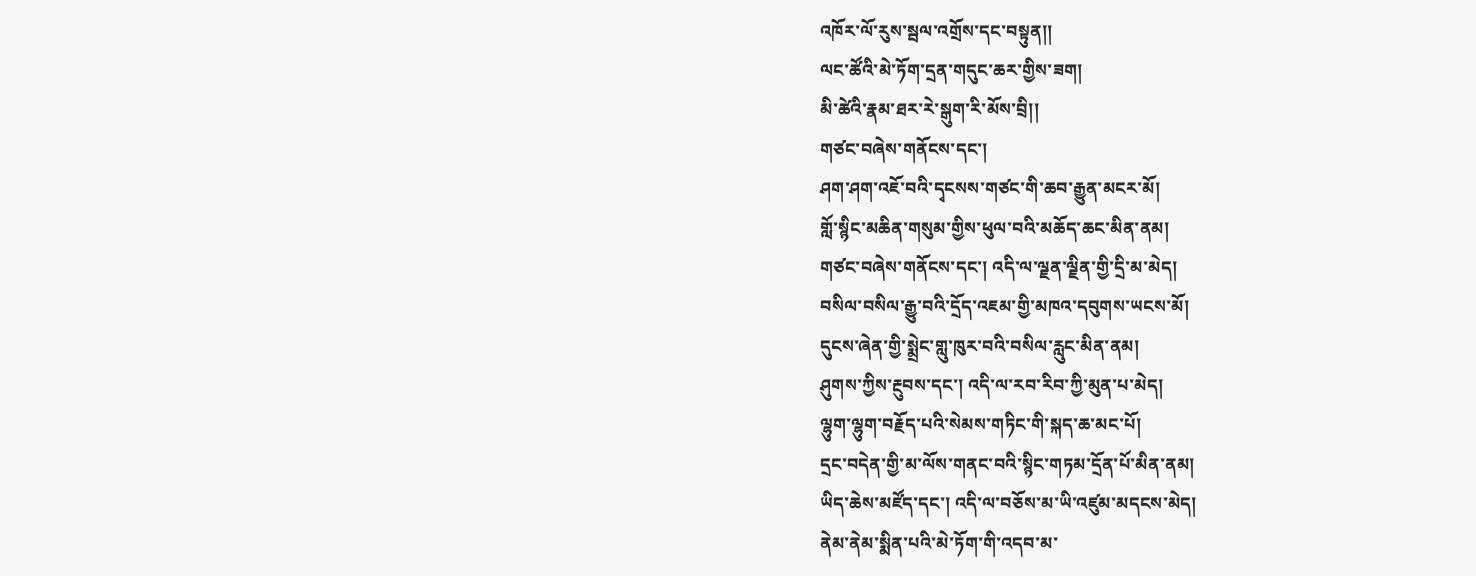འཁོར་ལོ་རུས་སྦལ་འགྲོས་དང་བསྟུན།།
ལང་ཚོའི་མེ་ཏོག་དྲན་གདུང་ཆར་གྱིས་ཟག།
མི་ཚེའི་རྣམ་ཐར་རེ་སྒུག་རི་མོས་བྲི།།
གཙང་བཞེས་གནོངས་དང་།
ཤག་ཤག་འཇོ་བའི་དྭངསས་གཙང་གི་ཆབ་རྒྱུན་མངར་མོ།
གློ་སྙིང་མཆིན་གསུམ་གྱིས་ཕུལ་བའི་མཆོད་ཆང་མིན་ནམ།
གཙང་བཞེས་གནོངས་དང་། འདི་ལ་ལྗན་ལྗིན་གྱི་དྲི་མ་མེད།
བསིལ་བསིལ་རྒྱུ་བའི་དྲོད་འཇམ་གྱི་མཁའ་དབུགས་ཡངས་མོ།
དུངས་ཞེན་གྱི་སྨྲེང་གླུ་ཁུར་བའི་བསིལ་རླུང་མིན་ནམ།
ཤུགས་ཀྱིས་རྔུབས་དང་། འདི་ལ་རབ་རིབ་ཀྱི་མུན་པ་མེད།
ལྷུག་ལྷུག་བརྗོད་པའི་སེམས་གཏིང་གི་སྐད་ཆ་མང་པོ།
དྲང་བདེན་གྱི་མ་ལོས་གནང་བའི་སྙིང་གཏམ་དྲོན་པོ་མིན་ནམ།
ཡིད་ཆེས་མཛོད་དང་། འདི་ལ་བཅོས་མ་ཡི་འཛུམ་མདངས་མེད།
ནེམ་ནེམ་སྨིན་པའི་མེ་ཏོག་གི་འདབ་མ་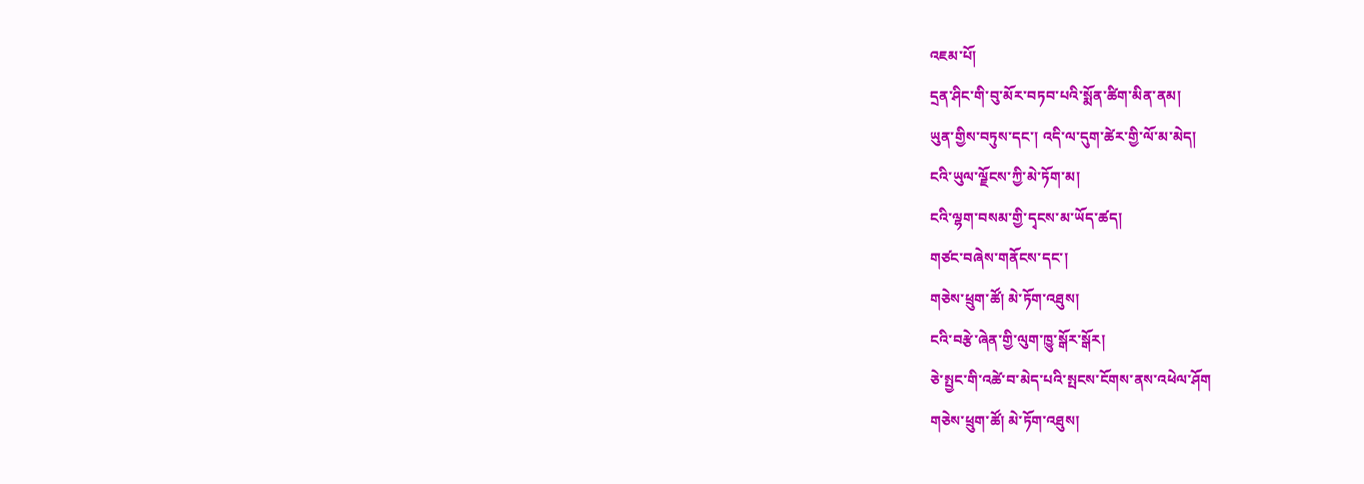འཇམ་པོ།
དྲན་ཤིང་གི་བུ་མོར་བཏབ་པའི་སྨོན་ཚིག་མིན་ནམ།
ཡུན་གྱིས་བཏུས་དང་། འདི་ལ་དུག་ཚེར་གྱི་ལོ་མ་མེད།
ངའི་ཡུལ་ལྗོངས་ཀྱི་མེ་ཏོག་མ།
ངའི་ལྷག་བསམ་གྱི་དྭངས་མ་ཡོད་ཚད།
གཙང་བཞེས་གནོངས་དང་།
གཅེས་ཕྲུག་ཚོ། མེ་ཏོག་འཐུས།
ངའི་བརྩེ་ཞེན་གྱི་ལུག་ཁྱུ་སྒོར་སྒོར།
ཅེ་སྤྱང་གི་འཚེ་བ་མེད་པའི་སྤངས་ངོགས་ནས་འཕེལ་ཤོག
གཅེས་ཕྲུག་ཚོ། མེ་ཏོག་འཐུས།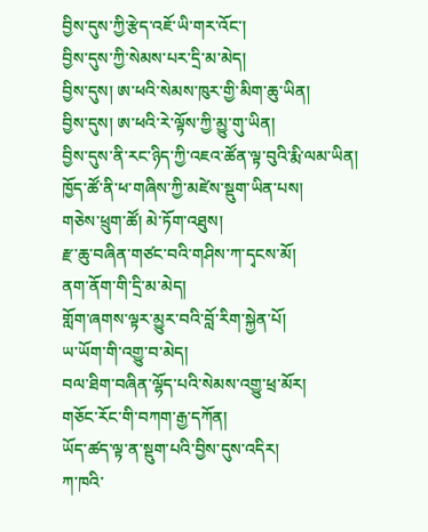བྱིས་དུས་ཀྱི་རྩེད་འཇོ་ཡི་གར་འོང་།
བྱིས་དུས་ཀྱི་སེམས་པར་དྲི་མ་མེད།
བྱིས་དུས། ཨ་ཕའི་སེམས་ཁུར་གྱི་མིག་ཆུ་ཡིན།
བྱིས་དུས། ཨ་ཕའི་རེ་ལྟོས་ཀྱི་མྱུ་གུ་ཡིན།
བྱིས་དུས་ནི་རང་ཉིད་ཀྱི་འཇའ་ཚོན་ལྟ་བུའི་རྨི་ལམ་ཡིན།
ཁྱོད་ཚོ་ནི་ཕ་གཞིས་ཀྱི་མཛེས་སྡུག་ཡིན་པས།
གཅེས་ཕྲུག་ཚོ། མེ་ཏོག་འཐུས།
རྫ་ཆུ་བཞིན་གཙང་བའི་གཤིས་ཀ་དྭངས་མོ།
ནག་ནོག་གི་དྲི་མ་མེད།
གློག་ཞགས་ལྟར་མྱུར་བའི་བློ་རིག་སྐྱེན་པོ།
ཡ་ཡོག་གི་འགྱུ་བ་མེད།
བལ་ཐིག་བཞིན་ལྷོད་པའི་སེམས་འགྱུ་ཕྲ་མོར།
གཅོང་རོང་གི་བཀག་རྒྱ་དཀོན།
ཡོད་ཚད་ལྟ་ན་སྡུག་པའི་བྱིས་དུས་འདིར།
ཀ་ཁའི་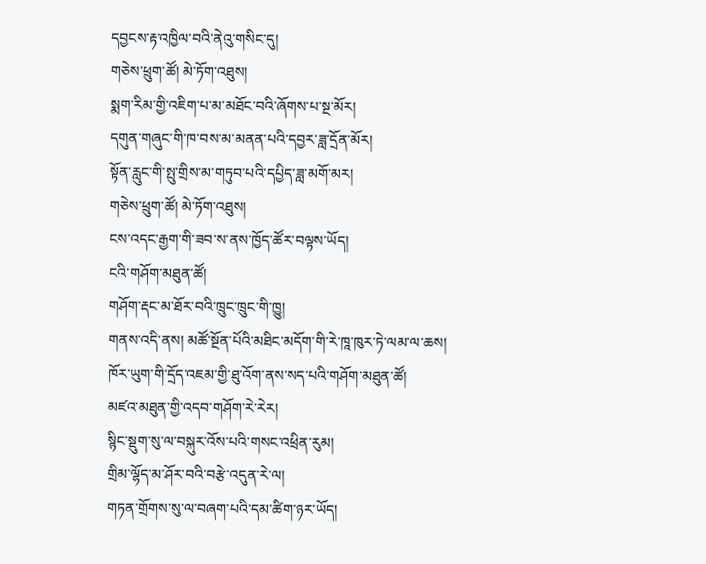དབྱངས་རྟ་འཁྱིལ་བའི་ནེའུ་གསིང་དུ།
གཅེས་ཕྲུག་ཚོ། མེ་ཏོག་འཐུས།
སྨག་རིམ་གྱི་འཇིག་པ་མ་མཐོང་བའི་ཞོགས་པ་སྔ་མོར།
དགུན་གཞུང་གི་ཁ་བས་མ་མནན་པའི་དབྱར་ཟླ་དྲོན་མོར།
སྟོན་རླུང་གི་སྤུ་གྲིས་མ་གཏུབ་པའི་དཔྱིད་ཟླ་མགོ་མར།
གཅེས་ཕྲུག་ཚོ། མེ་ཏོག་འཐུས།
ངས་འདང་རྒྱག་གི་ཟབ་ས་ནས་ཁྱོད་ཚོར་བལྟས་ཡོད།
ངའི་གཤོག་མཐུན་ཚོ།
གཤོག་རྡང་མ་ཐོར་བའི་ཁྲུང་ཁྲུང་གི་ཁྱུ།
གནས་འདི་ནས། མཚོ་སྔོན་པོའི་མཐིང་མདོག་གི་རེ་ཁཱ་ཁུར་ཏེ་ལམ་ལ་ཆས།
ཁོར་ཡུག་གི་དྲོད་འཇམ་གྱི་ཐུ་འོག་ནས་སད་པའི་གཤོག་མཐུན་ཚོ།
མཛའ་མཐུན་གྱི་འདབ་གཤོག་རེ་རེར།
སྙིང་སྡུག་སུ་ལ་བསྐུར་འོས་པའི་གསང་འཕྲིན་རུམ།
གྲིམ་ལྷོད་མ་ཤོར་བའི་བརྩེ་འདུན་རེ་ལ།
གཏན་གྲོགས་སུ་ལ་བཞག་པའི་དམ་ཚིག་ཉར་ཡོད།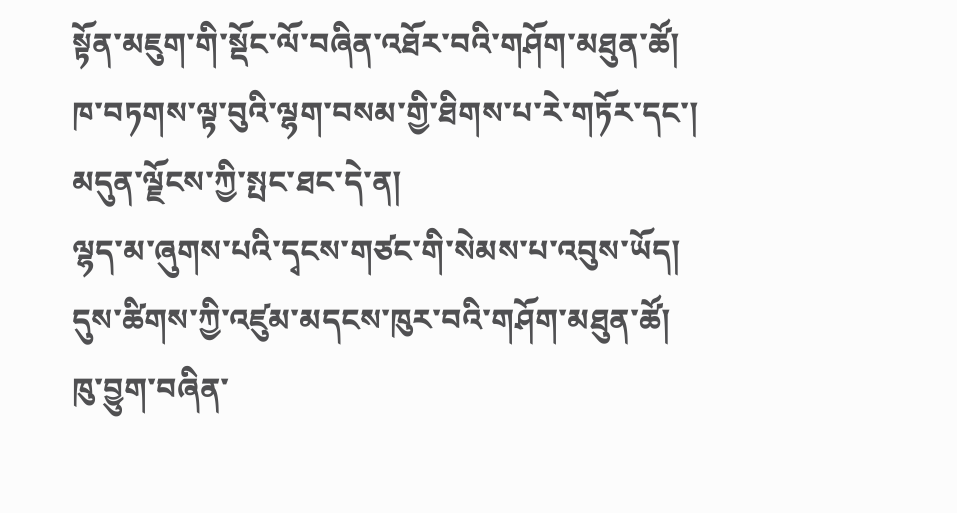སྟོན་མཇུག་གི་སྡོང་ལོ་བཞིན་འཐོར་བའི་གཤོག་མཐུན་ཚོ།
ཁ་བཏགས་ལྟ་བུའི་ལྷག་བསམ་གྱི་ཐིགས་པ་རེ་གཏོར་དང་།
མདུན་ལྗོངས་ཀྱི་སྤང་ཐང་དེ་ན།
ལྷད་མ་ཞུགས་པའི་དྭངས་གཙང་གི་སེམས་པ་འབུས་ཡོད།
དུས་ཚིགས་ཀྱི་འཛུམ་མདངས་ཁུར་བའི་གཤོག་མཐུན་ཚོ།
ཁུ་བྱུག་བཞིན་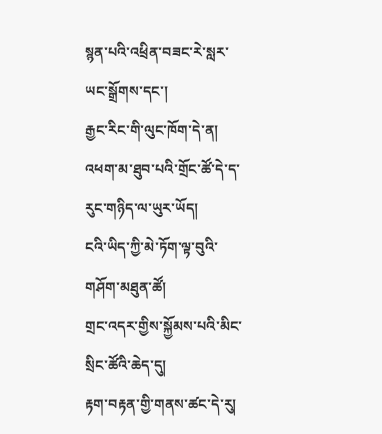སྙན་པའི་འཕྲིན་བཟང་རེ་སླར་ཡང་སྒྲོགས་དང་།
རྒྱང་རིང་གི་ལུང་ཁོག་དེ་ན།
འཕག་མ་ཐུབ་པའི་གྲོང་ཚོ་དེ་ད་རུང་གཉིད་ལ་ཡུར་ཡོད།
ངའི་ཡིད་ཀྱི་མེ་ཏོག་ལྟ་བུའི་གཤོག་མཐུན་ཚོ།
གྲང་འདར་གྱིས་སྐྱོམས་པའི་མིང་སྲིང་ཚོའི་ཆེད་དུ།
རྟག་བརྟན་གྱི་གནས་ཚང་དེ་རུ།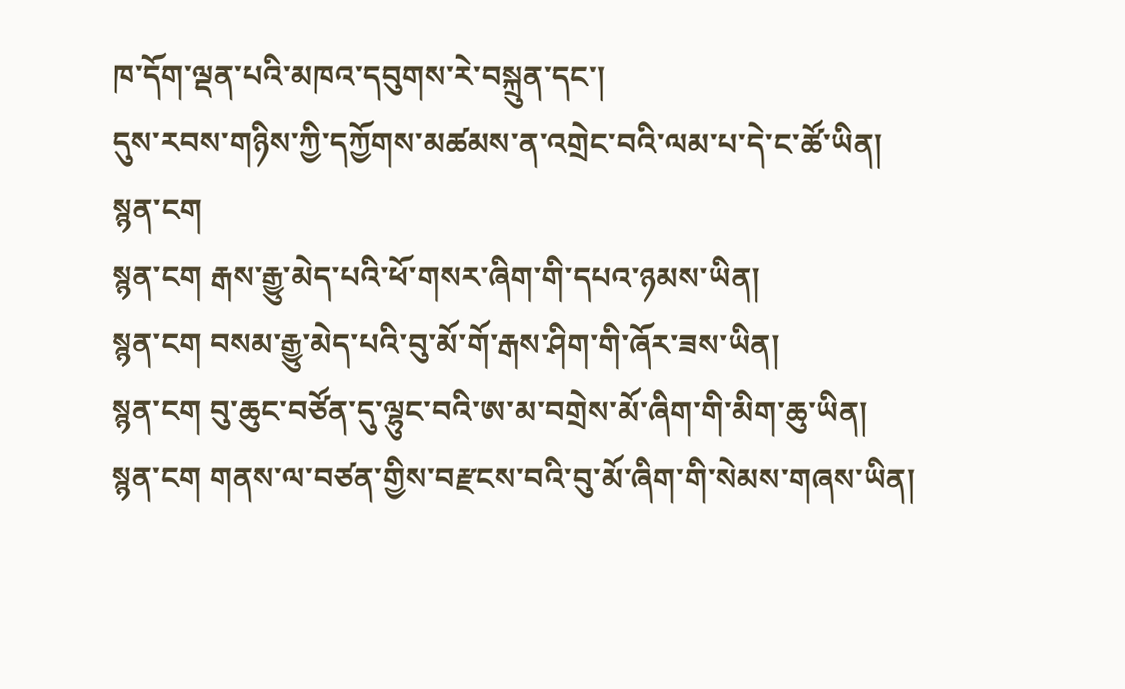ཁ་དོག་ལྡན་པའི་མཁའ་དབུགས་རེ་བསྐྲུན་དང་།
དུས་རབས་གཉིས་ཀྱི་དཀྱོགས་མཚམས་ན་འགྲེང་བའི་ལམ་པ་དེ་ང་ཚོ་ཡིན།
སྙན་ངག
སྙན་ངག རྒས་རྒྱུ་མེད་པའི་ཕོ་གསར་ཞིག་གི་དཔའ་ཉམས་ཡིན།
སྙན་ངག བསམ་རྒྱུ་མེད་པའི་བུ་མོ་གོ་རྒས་ཤིག་གི་ཞོར་ཟས་ཡིན།
སྙན་ངག བུ་ཆུང་བཙོན་དུ་ལྷུང་བའི་ཨ་མ་བགྲེས་མོ་ཞིག་གི་མིག་ཆུ་ཡིན།
སྙན་ངག གནས་ལ་བཙན་གྱིས་བརྫངས་བའི་བུ་མོ་ཞིག་གི་སེམས་གཞས་ཡིན།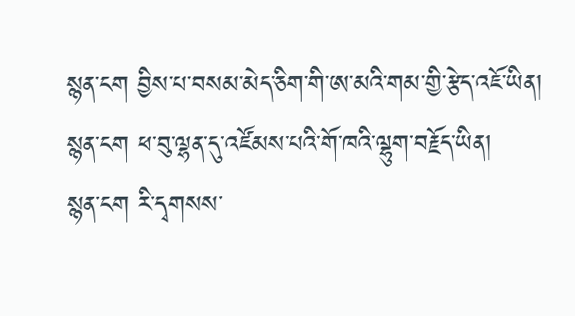སྙན་ངག བྱིས་པ་བསམ་མེད་ཅིག་གི་ཨ་མའི་གམ་གྱི་རྩེད་འཇོ་ཡིན།
སྙན་ངག ཕ་བུ་ལྷན་དུ་འཛོམས་པའི་གོ་ཁའི་ལྷུག་བརྗོད་ཡིན།
སྙན་ངག རི་དྭགསས་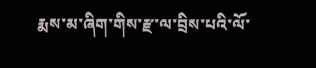རྨས་མ་ཞིག་གིས་རྫ་ལ་བྲིས་པའི་ལོ་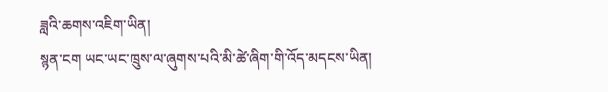ཟླའི་ཆགས་འཇིག་ཡིན།
སྙན་ངག ཡང་ཡང་ཁྲུས་ལ་ཞུགས་པའི་མི་ཚེ་ཞིག་གི་འོད་མདངས་ཡིན།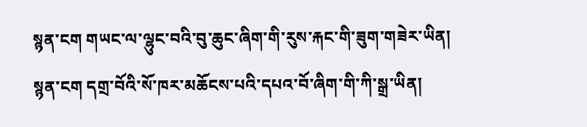སྙན་ངག གཡང་ལ་ལྷུང་བའི་བུ་ཆུང་ཞིག་གི་རུས་རྐང་གི་ཟུག་གཟེར་ཡིན།
སྙན་ངག དགྲ་བོའི་སོ་ཁར་མཆོངས་པའི་དཔའ་བོ་ཞིག་གི་ཀི་སྒྲ་ཡིན།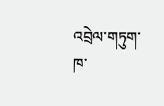འབྲེལ་གཏུག་ཁ་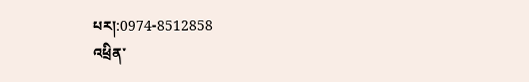པར།:0974-8512858
འཕྲིན་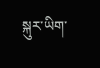སྐུར་ཡིག་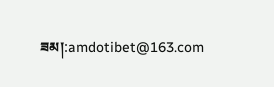ཟམ།:amdotibet@163.com